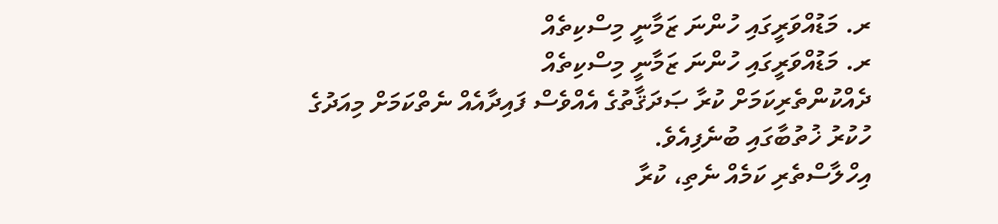ރ. މަޑުއްވަރީގައި ހުންނަ ޒަމާނީ މިސްކިތެއް
ރ. މަޑުއްވަރީގައި ހުންނަ ޒަމާނީ މިސްކިތެއް
ދެއްކުންތެރިކަމަށް ކުރާ ޞަދަޤާތުގެ އެއްވެސް ފައިދާއެއް ނެތްކަމަށް މިއަދުގެ ހުކުރު ޚުތުބާގައި ބުނެފިއެވެ.
އިހްލާސްތެރި ކަމެއް ނެތި، ކުރާ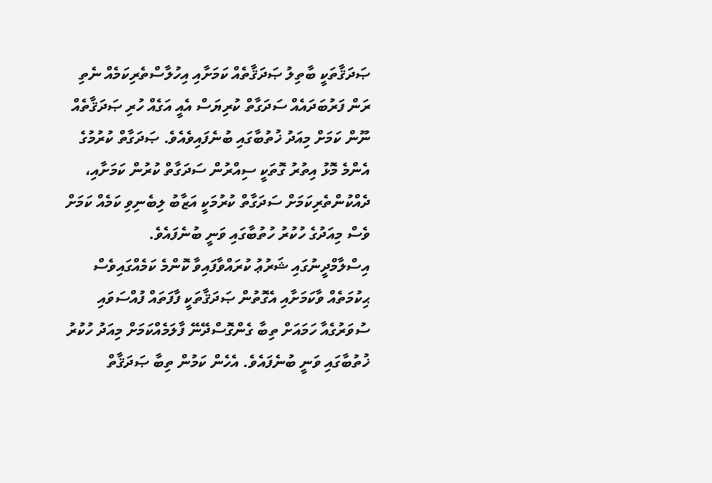ޞަދަޤާތަކީ ބާތިލު ޞަދަޤާތެއް ކަމަށާއި އިހުލާސްތެރިކަމެއް ނެތި ރަން ފަރުބަދައެއް ސަދަގާތް ކުރިޔަސް އެއީ އަގެއް ހުރި ޞަދަޤާތެއް ނޫން ކަމަށް މިއަދު ޚުތުބާގައި ބުނެފައިވެއެވެ. ޞަދަގާތް ކުރުމުގެ އެންމެ މޮޅު އިތުރު ގޮތަކީ ސިއްރުން ސަދަގާތް ކުރުން ކަމަށާއި، ދެއްކުންތެރިކަމަށް ސަދަގާތް ކުރުމަކީ އަޒާބު ލިބެނިވި ކަމެއް ކަމަށް ވެސް މިއަދުގެ ހުކުރު ހުތުބާގައި ވަނީ ބުނެފައެވެ.
އިސްލާމްދީނުގައި ޝަރުޢު ކުރައްވާފައިވާ ކޮންމެ ކަމެއްގައިވެސް ޙިކުމަތެއް ވާކަމަށާއި އެގޮތުން ޞަދަޤާތަކީ ފާފަތައް ފުއްސަވައި ސުވަރުގެއާ ހަމައަށް ތިބާ ގެންގޮސްދޭނޭ ފާލަމެއްކަމަށް މިއަދު ހުކުރު ޚުތުބާގައި ވަނީ ބުނެފައެވެ. އެހެން ކަމުން ތިބާ ޞަދަޤާތް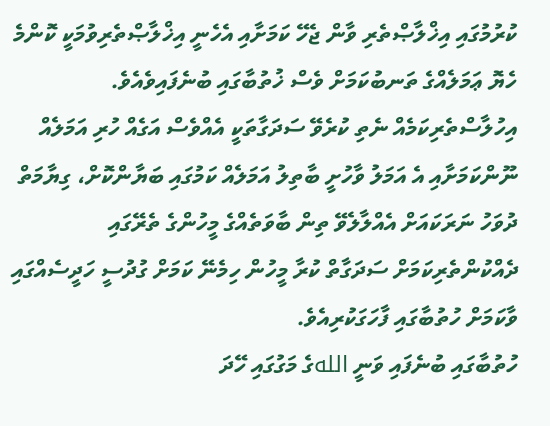ކުރުމުގައި އިޚްލާޞްތެރި ވާން ޖެހޭ ކަމަށާއި އެހެނީ އިޚްލާޞްތެރިވުމަކީ ކޮންމެ ހެޔޮ ޢަމަލެއްގެ ތަނބުކަމަށް ވެސް ޚުތުބާގައި ބުނެފައިވެއެވެ.
އިހުލާސްތެރިކަމެއް ނެތި ކުރެވޭ ސަދަގާތަކީ އެއްވެސް އަގެއް ހުރި އަމަލެއް ނޫންކަމަށާއި އެ އަމަލު ވާހުށީ ބާތިލު އަމަލެއް ކަމުގައި ބަޔާންކޮށް، ގިޔާމަތް ދުވަހު ނަރަކައަށް އެއްލާލެވޭ ތިން ބާވަތެއްގެ މީހުންގެ ތެރޭގައި ދެއްކުންތެރިކަމަށް ސަދަގާތް ކުރާ މީހުން ހިމެނޭ ކަމަށް ގުދުސީ ހަދީސެއްގައި ވާކަމަށް ހުތުބާގައި ފާހަގަކުރިއެވެ.
ހުތުބާގައި ބުނެފައި ވަނީ اللهގެ މަގުގައި ހޭދަ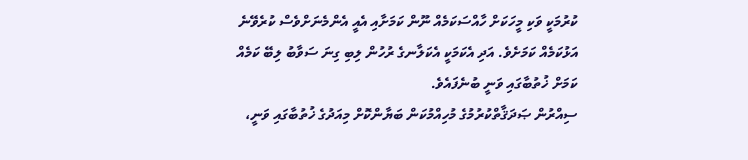ކުރުމަކީ ވަކި މީހަކަށް ހާއްސަކަމެއް ނޫން ކަމަށާއި އެއީ އެންމެނަށްވެސް ކުރެވޭނެ އަޅުކަމެއް ކަމަށެވެ. އަދި އެކަމަކީ އެކަލާނގެ ރުހުން ލިބި ގިނަ ސަވާބު ލިބޭ ކަމެއް ކަމަށް ޚުތުބާގައި ވަނީ ބުނެފައެވެ.
ސިއްރުން ޞަދަޤާތްކުރުމުގެ މުހިއްމުކަން ބަޔާންކޮށް މިއަދުގެ ޚުތުބާގައި ވަނީ،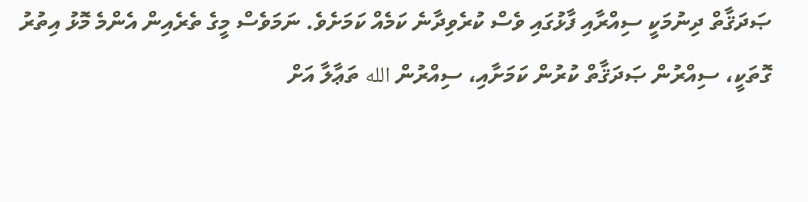ޞަދަޤާތް ދިނުމަކީ ސިއްރާއި ފާޅުގައި ވެސް ކުރެވިދާނެ ކަމެއް ކަމަށެވެ. ނަމަވެސް މީގެ ތެރެއިން އެންމެ މޮޅު އިތުރު ގޮތަކީ، ސިއްރުން ޞަދަޤާތް ކުރުން ކަމަށާއި، ސިއްރުން الله ތަޢާލާ އަށް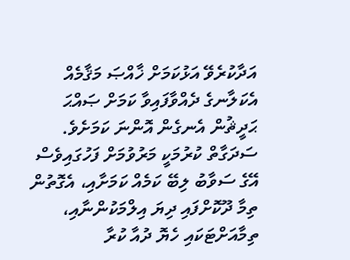އަދާކުރެވޭ އަޅުކަމަށް ޚާއްޞަ މަޤާމެއް އެކަލާނގެ ދެއްވާފައިވާ ކަމަށް ޞައްޙަ ޙަދީޘުން އެނގެން އޮންނަ ކަމަށެވެ.
ސަދަގާތް ކުރުމަކީ މަރުވުމަށް ފަހުގައިވެސް އޭގެ ސަވާބު ލިބޭ ކަމެއް ކަމަށާއި، އެގޮތުން ތިމާ ދޫކޮށްފައި ދިޔަ އިލްމަކުންނާއި، ތިމާއަށްޓަކައި ހެޔޮ ދުއާ ކުރާ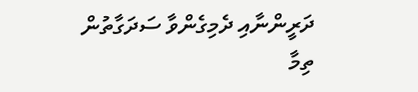ދަރީންނާއި ދެމިގެންވާ ސަދަގާތުން ތިމާ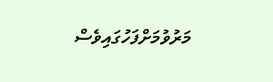މަރުވުމަށްފަހުގައިވެސް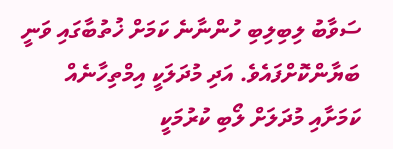ސަވާބު ލިބިލިބި ހުންނާނެ ކަމަށް ޚުތުބާގައި ވަނީ ބަޔާންކޮށްފައެވެ. އަދި މުދަލަކީ އިމްތިހާނެއް ކަމަށާއި މުދަލަށް ލޯބި ކުރުމަކީ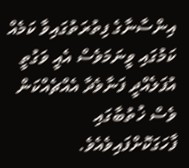އިންސާނާގެ ފިތުރަތުގައިވާ ކަމެއް ކަމުގައި ވީނަމަވެސް އެއީ ވަގުތީ އުފަލެއްދީ ފަނާވެދާ އެއްޗެއްކަން ވެސް ޚުތުބާގައި ފާހަގަކޮށްފައިވެއެވެ.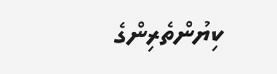ކިޔުންތެރިންގެ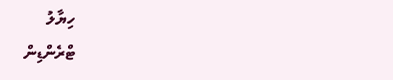ހިޔާލު
ޓްރެންޑިން